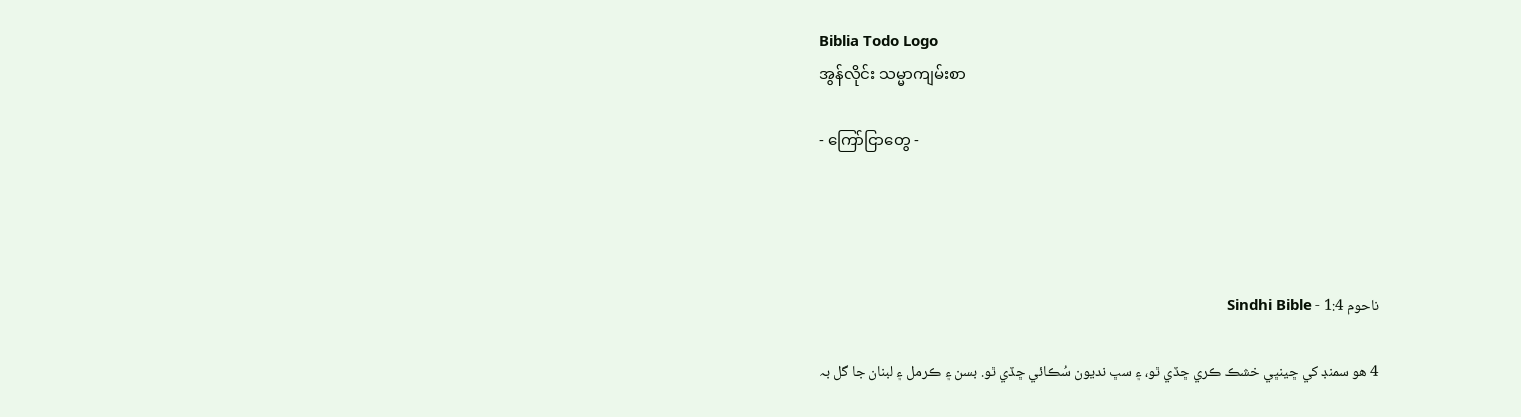Biblia Todo Logo
အွန်လိုင်း သမ္မာကျမ်းစာ

- ကြော်ငြာတွေ -




ناحوم 1:4 - Sindhi Bible

4 هو سمنڊ کي ڇينڀي خشڪ ڪري ڇڏي ٿو، ۽ سڀ نديون سُڪائي ڇڏي ٿو. بسن ۽ ڪرمل ۽ لبنان جا گل بہ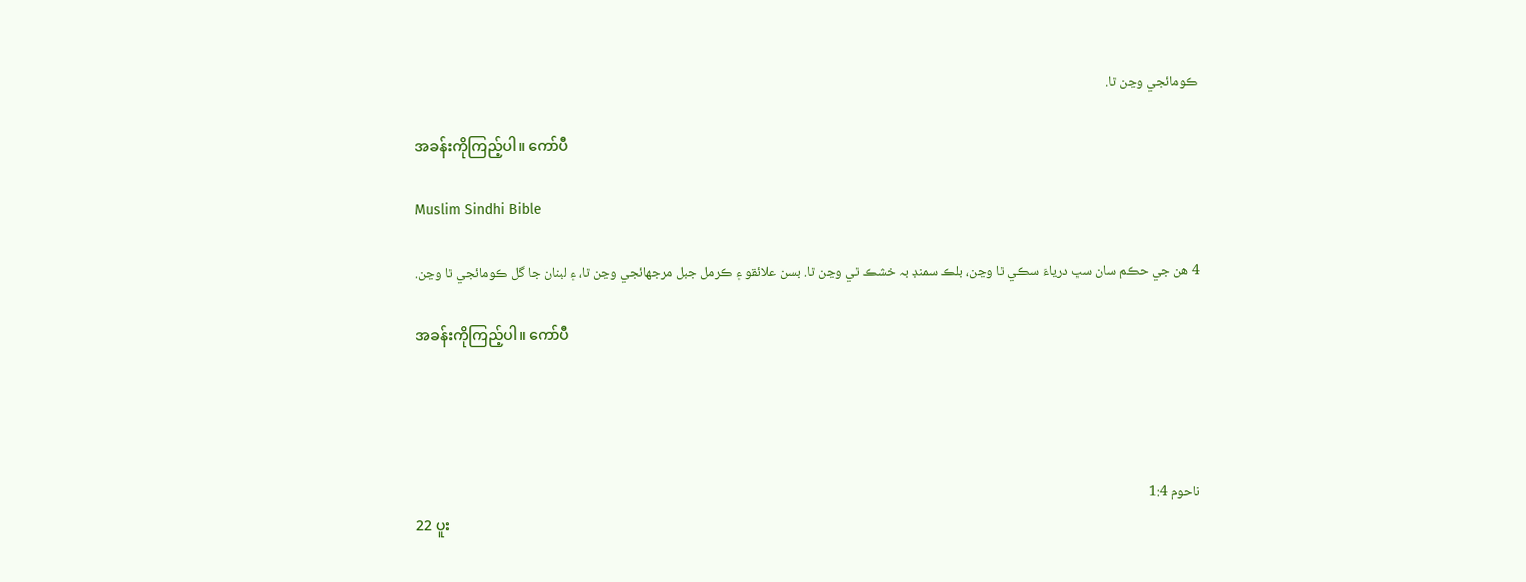ڪومائجي وڃن ٿا.

အခန်းကိုကြည့်ပါ။ ကော်ပီ

Muslim Sindhi Bible

4 هن جي حڪم سان سڀ درياءَ سڪي ٿا وڃن، بلڪ سمنڊ بہ خشڪ ٿي وڃن ٿا. بسن علائقو ۽ ڪرمل جبل مرجھائجي وڃن ٿا، ۽ لبنان جا گل ڪومائجي ٿا وڃن.

အခန်းကိုကြည့်ပါ။ ကော်ပီ




ناحوم 1:4
22 ပူး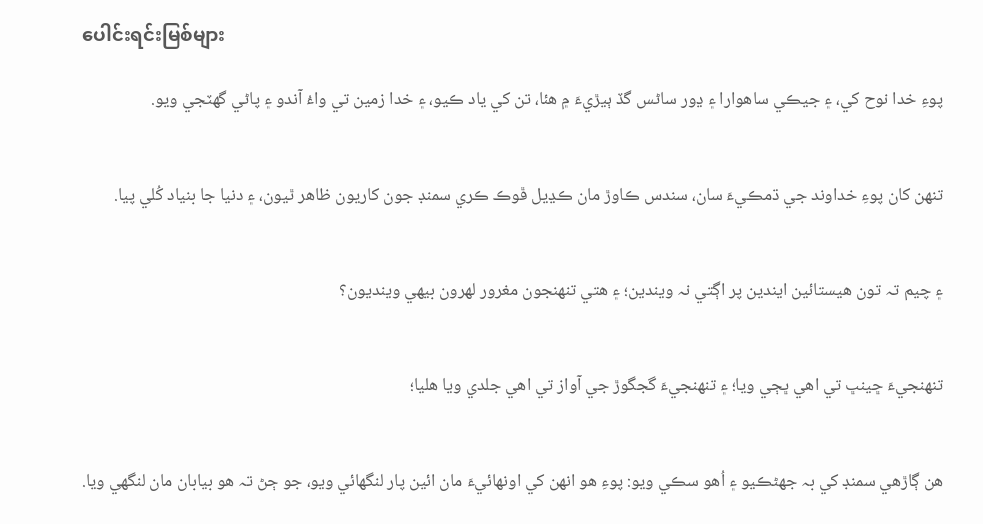ပေါင်းရင်းမြစ်များ

پوءِ خدا نوح کي، ۽ جيڪي ساهوارا ۽ ڍور ساڻس گڏ ٻيڙيءَ ۾ هئا، تن کي ياد ڪيو، ۽ خدا زمين تي واءُ آندو ۽ پاڻي گهٽجي ويو.


تنهن کان پوءِ خداوند جي ڌمڪيءَ سان، سندس ڪاوڙ مان ڪڍيل ڦوڪ ڪري سمنڊ جون کاريون ظاهر ٿيون، ۽ دنيا جا بنياد کُلي پيا.


۽ چيم تہ تون هيستائين ايندين پر اڳتي نہ ويندين؛ ۽ هتي تنهنجون مغرور لهرون بيهي وينديون؟


تنهنجيءَ ڇينڀ تي اهي ڀڄي ويا؛ ۽ تنهنجيءَ گجگوڙ جي آواز تي اهي جلدي ويا هليا؛


هن ڳاڙهي سمنڊ کي بہ جهڻڪيو ۽ اُهو سڪي ويو: پوءِ هو انهن کي اونهائيءَ مان ائين پار لنگهائي ويو، جو ڄڻ تہ هو بيابان مان لنگهي ويا.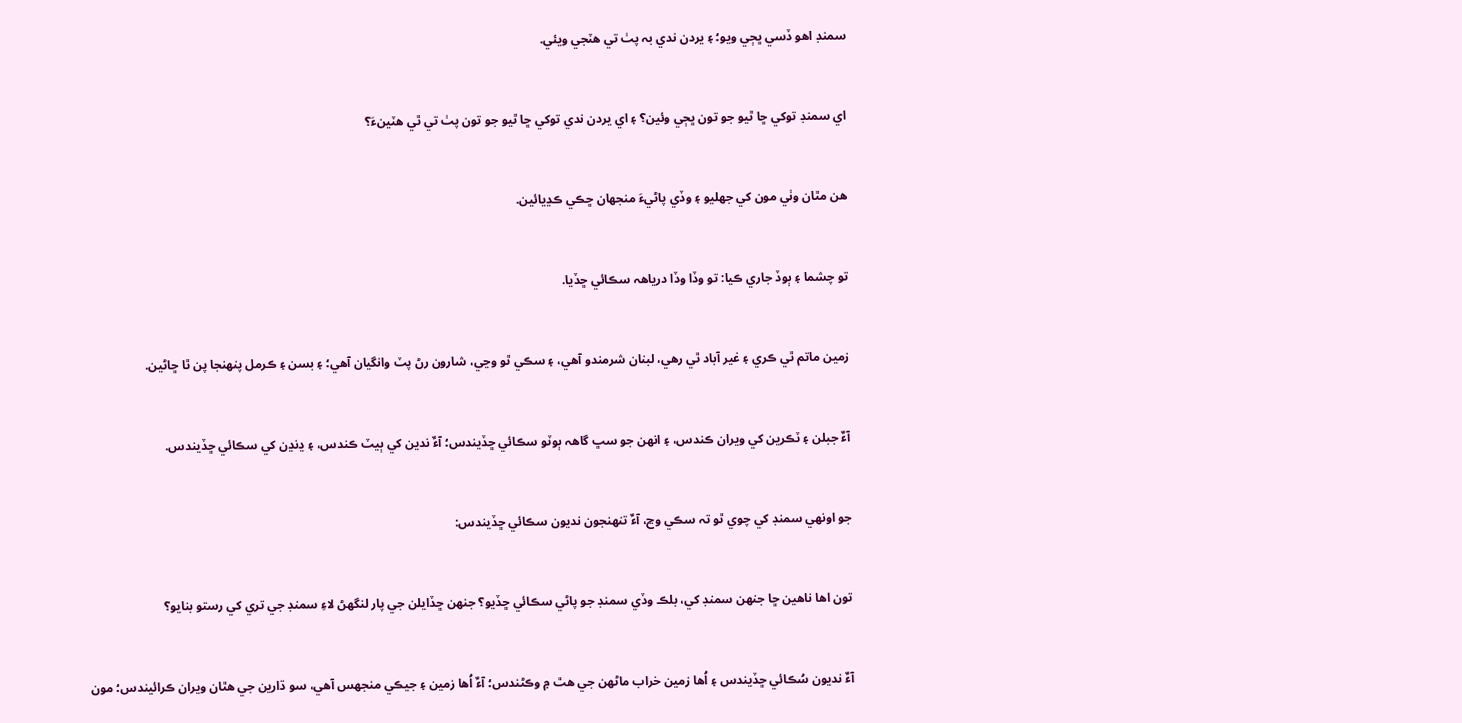سمنڊ اهو ڏسي ڀڄي ويو؛ ۽ يردن ندي بہ پٺ تي هٽجي ويئي.


اي سمنڊ توکي ڇا ٿيو جو تون ڀڄي وئين؟ ۽ اي يردن ندي توکي ڇا ٿيو جو تون پٺ تي ٿي هٽينءَ؟


هن مٿان وٺي مون کي جهليو ۽ وڏي پاڻيءَ منجهان ڇڪي ڪڍيائين.


تو چشما ۽ ٻوڏ جاري ڪيا: تو وڏا وڏا درياهہ سڪائي ڇڏيا.


زمين ماتم ٿي ڪري ۽ غير آباد ٿي رهي، لبنان شرمندو آهي، ۽ سڪي ٿو وڃي، شارون رڻ پٽ وانگيان آهي؛ ۽ بسن ۽ ڪرمل پنهنجا پن ٿا ڇاڻين.


آءٌ جبلن ۽ ٽڪرين کي ويران ڪندس، ۽ انهن جو سڀ گاهہ ٻوٽو سڪائي ڇڏيندس؛ آءٌ ندين کي ٻيٽ ڪندس، ۽ ڍنڍن کي سڪائي ڇڏيندس.


جو اونهي سمنڊ کي چوي ٿو تہ سڪي وڃ، آءٌ تنهنجون نديون سڪائي ڇڏيندس:


تون اها ناهين ڇا جنهن سمنڊ کي، بلڪ وڏي سمنڊ جو پاڻي سڪائي ڇڏيو؟ جنهن ڇڏايلن جي پار لنگهڻ لاءِ سمنڊ جي تري کي رستو بنايو؟


آءٌ نديون سُڪائي ڇڏيندس ۽ اُها زمين خراب ماڻهن جي هٿ ۾ وڪڻندس؛ آءٌ اُها زمين ۽ جيڪي منجهس آهي، سو ڌارين جي هٿان ويران ڪرائيندس؛ مون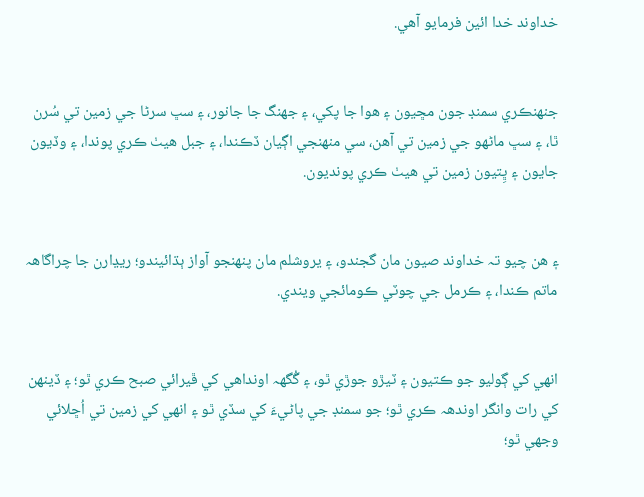خداوند خدا ائين فرمايو آهي.


جنهنڪري سمنڊ جون مڇيون ۽ هوا جا پکي، ۽ جهنگ جا جانور، ۽ سڀ سرڻا جي زمين تي سُرن ٿا، ۽ سڀ ماڻهو جي زمين تي آهن، سي منهنجي اڳيان ڏڪندا، ۽ جبل هيٺ ڪري پوندا، ۽ وڏيون جايون ۽ ڀِتيون زمين تي هيٺ ڪري پونديون.


۽ هن چيو تہ خداوند صيون مان گجندو، ۽ يروشلم مان پنهنجو آواز ٻڌائيندو؛ ريڍارن جا چراگاهہ ماتم ڪندا، ۽ ڪرمل جي چوٽي ڪومائجي ويندي.


انهي کي ڳوليو جو ڪتيون ۽ ٽيڙو جوڙي ٿو، ۽ گُگهہ اونداهي کي ڦيرائي صبح ڪري ٿو؛ ۽ ڏينهن کي رات وانگر اوندهہ ڪري ٿو؛ جو سمنڊ جي پاڻيءَ کي سڏي ٿو ۽ انهي کي زمين تي اُڇلائي وجهي ٿو؛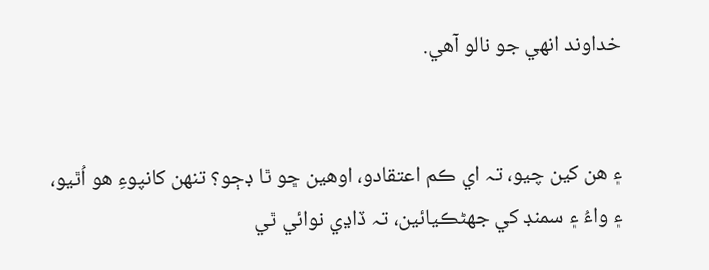خداوند انهي جو نالو آهي.


۽ هن کين چيو، تہ اي ڪم اعتقادو، اوهين ڇو ٿا ڊڄو؟ تنهن کانپوءِ هو اُٿيو، ۽ واءُ ۽ سمنڊ کي جهڻڪيائين، تہ ڏاڍي نوائي ٿي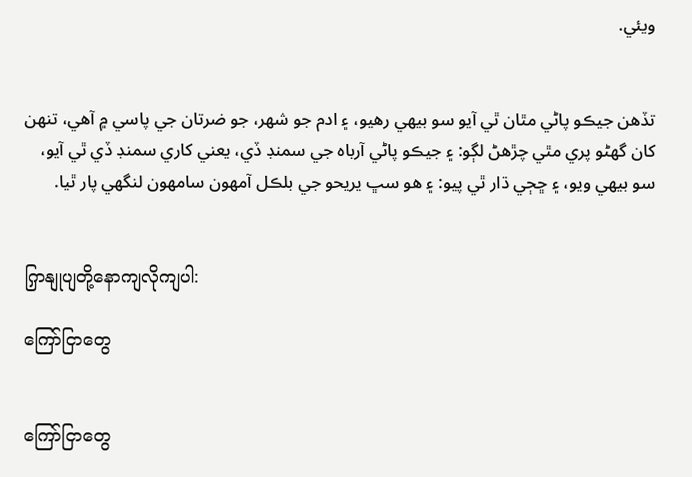ويئي.


تڏهن جيڪو پاڻي مٿان ٿي آيو سو بيهي رهيو، ۽ ادم جو شهر، جو ضرتان جي پاسي ۾ آهي، تنهن کان گهڻو پري مٿي چڙهڻ لڳو: ۽ جيڪو پاڻي آرباہ جي سمنڊ ڏي، يعني کاري سمنڊ ڏي ٿي آيو، سو بيهي ويو، ۽ ڇڄي ڌار ٿي پيو: ۽ هو سڀ يريحو جي بلڪل آمهون سامهون لنگهي پار ٿيا.


ကြှနျုပျတို့နောကျလိုကျပါ:

ကြော်ငြာတွေ


ကြော်ငြာတွေ